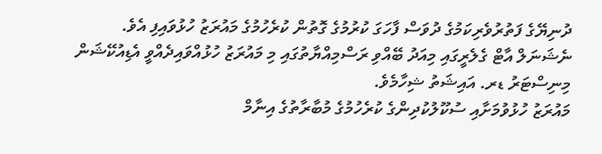ދުނިޔޭގެ ފަތުރުވެރިކަމުގެ ދުވަސް ފާހަގަ ކުރުމުގެ ގޮތުން ކުރެހުމުގެ މައުރަޒު ހުޅުވައިފި އެވެ.
ނެޝަނަލް އާޓް ގެލެރީގައި މިއަދު ބޭއްވި ރަސްމިއްޔާތުގައި މި މައުރަޒު ހުޅުއްވައިދެއްވީ އެޑިއުކޭޝަން މިނިސްޓަރު ޑރ. އައިޝަތު ޝިހާމެވެ.
މައުރަޒު ހުޅުވުމަށާއި ސުކޫލުކުދިންގެ ކުރެހުމުގެ މުބާރާތުގެ އިނާމް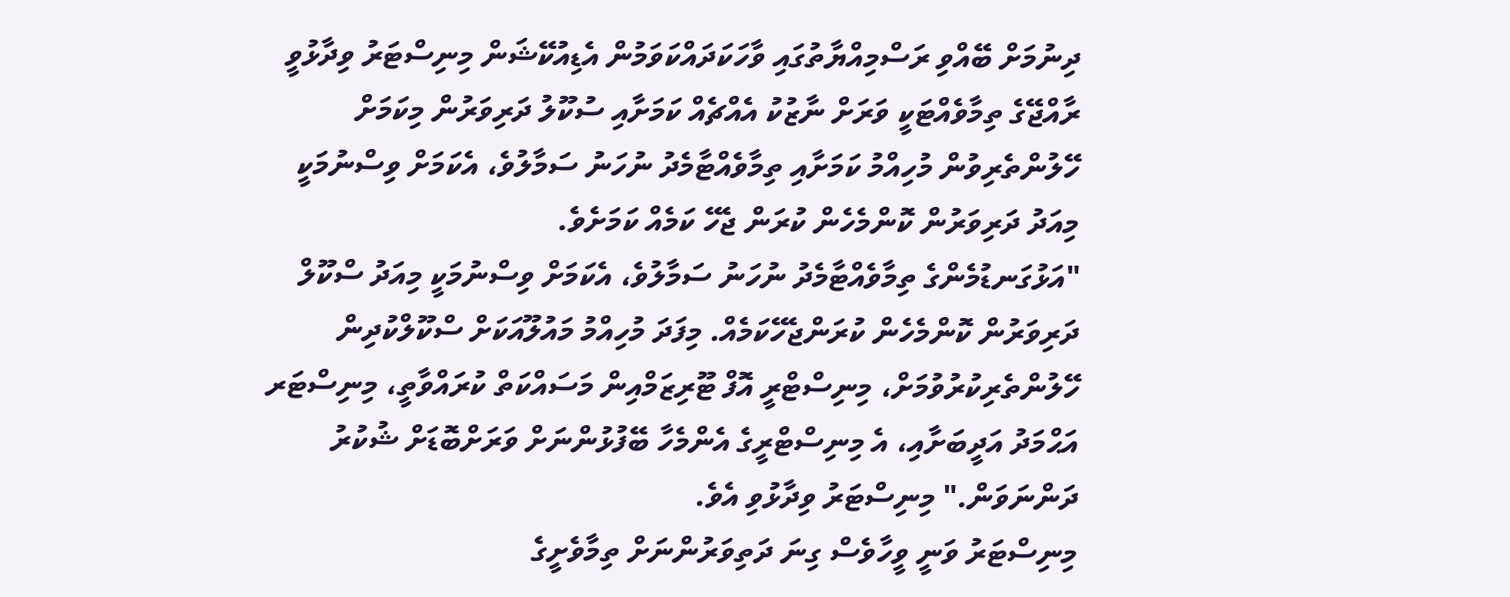ދިނުމަށް ބޭއްވި ރަސްމިއްޔާތުގައި ވާހަކަދައްކަވަމުން އެޑިއުކޭޝަން މިނިސްޓަރު ވިދާޅުވީ ރާއްޖޭގެ ތިމާވެއްޓަކީ ވަރަށް ނާޒުކު އެއްޗެއް ކަމަށާއި ސުކޫލު ދަރިވަރުން މިކަމަށް ހޭލުންތެރިވުން މުހިއްމު ކަމަށާއި ތިމާވެއްޓާމެދު ނުހަނު ސަމާލުވެ، އެކަމަށް ވިސްނުމަކީ މިއަދު ދަރިވަރުން ކޮންމެހެން ކުރަން ޖެހޭ ކަމެއް ކަމަށެވެ.
"އަޅުގަނޑުމެންގެ ތިމާވެއްޓާމެދު ނުހަނު ސަމާލުވެ، އެކަމަށް ވިސްނުމަކީ މިއަދު ސްކޫލް ދަރިވަރުން ކޮންމެހެން ކުރަންޖެހޭކަމެއް. މިފަދަ މުހިއްމު މައުލޫއަކަށް ސްކޫލްކުދިން ހޭލުންތެރިކުރުވުމަށް، މިނިސްޓްރީ އޮފް ޓޫރިޒަމްއިން މަސައްކަތް ކުރައްވާތީ، މިނިސްޓަރ އަޙްމަދު އަދީބަށާއި، އެ މިނިސްޓްރީގެ އެންމެހާ ބޭފުޅުންނަށް ވަރަށްބޮޑަށް ޝުކުރު ދަންނަވަން." މިނިސްޓަރު ވިދާޅުވި އެވެ.
މިނިސްޓަރު ވަނީ ވީހާވެސް ގިނަ ދަތިވަރުންނަށް ތިމާވެށީގެ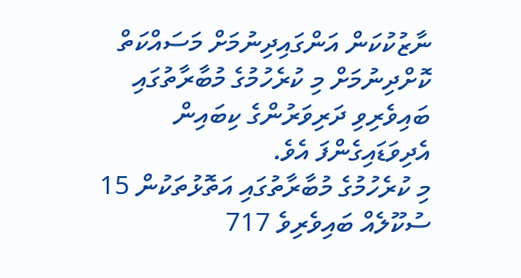ނާޒުކުކަން އަންގައިދިނުމަށް މަސައްކަތް ކޮށްދިނުމަށް މި ކުރެހުމުގެ މުބާރާތުގައި ބައިވެރިވި ދަރިވަރުންގެ ކިބައިން އެދިވަޑައިގެންފަ އެވެ.
މި ކުރެހުމުގެ މުބާރާތުގައި އަތޮޅުތަކުން 15 ސުކޫލެއް ބައިވެރިވެ 717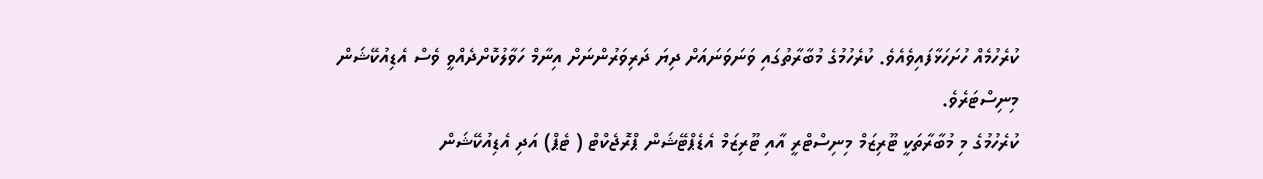ކުރެހުމެއް ހުށަހަޅާފައިވެއެވެ. ކުރެހުމުގެ މުބާރާތުގައި ވަނަވަނައަށް ދިޔަ ދަރިވަރުންނަށް އިނާމް ހަވާލުކޮށްދެއްވީ ވެސް އެޑިއުކޭޝަން މިނިސްޓަރެވެ.
ކުރެހުމުގެ މި މުބާރާތަކީ ޓޫރިޒަމް މިނިސްޓްރީ އާއި ޓޫރިޒަމް އެޑެޕްޓޭޝަން ޕްރޮޖެކްޓް ( ޓެޕް) އަދި އެޑިއުކޭޝަން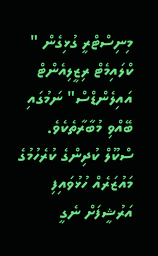މިނިސްޓްރީ ގުޅިގެން " ކްލައިމެޓް ރިޒީލިއެންޓް އައިލެންޑްސް" ނަމުގައި ބޭއްވި މުބާރާތެކެވެ.
ސްކޫލް ކުދިންގެ ކުރެހުމުގެ މައުޒަރެއް ހުޅުވައިފި
އަރުޝީފަށް ނެގީ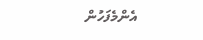އެންމެފަހުން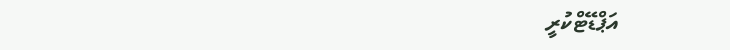އަޕްޑޭޓްކުރީ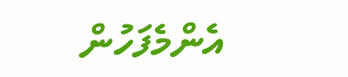އެންމެފަހުން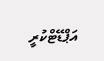އަޕްޑޭޓްކުރީ